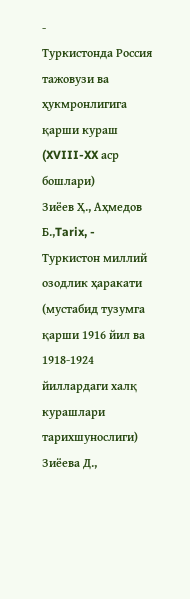-
Туркистонда Россия тажовузи ва ҳукмронлигига қарши кураш (XVIII-XX аср бошлари)
Зиёев Ҳ., Аҳмедов Б.,Tarix, -
Туркистон миллий озодлик ҳаракати (мустабид тузумга қарши 1916 йил ва 1918-1924 йиллардаги халқ курашлари тарихшунослиги)
Зиёева Д.,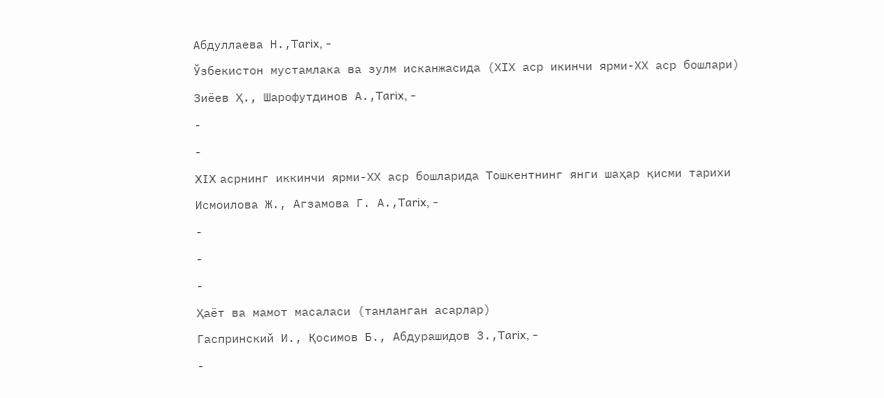Абдуллаева Н.,Tarix, -
Ўзбекистон мустамлака ва зулм исканжасида (ХIХ аср икинчи ярми-ХХ аср бошлари)
Зиёев Ҳ., Шарофутдинов А.,Tarix, -
-
-
XIX асрнинг иккинчи ярми-ХХ аср бошларида Тошкентнинг янги шаҳар қисми тарихи
Исмоилова Ж., Агзамова Г. А.,Tarix, -
-
-
-
Ҳаёт ва мамот масаласи (танланган асарлар)
Гаспринский И., Қосимов Б., Абдурашидов З.,Tarix, -
-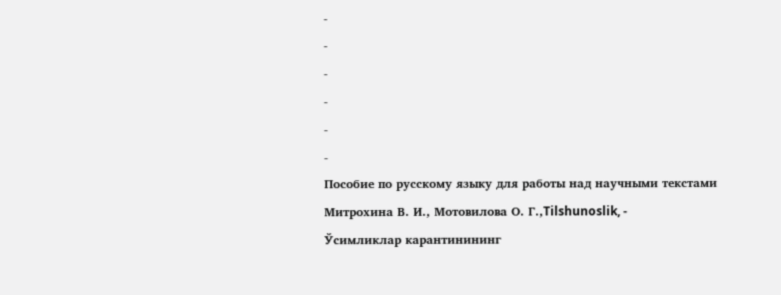-
-
-
-
-
-
Пособие по русскому языку для работы над научными текстами
Митрохина В. И., Мотовилова О. Г.,Tilshunoslik, -
Ўсимликлар карантинининг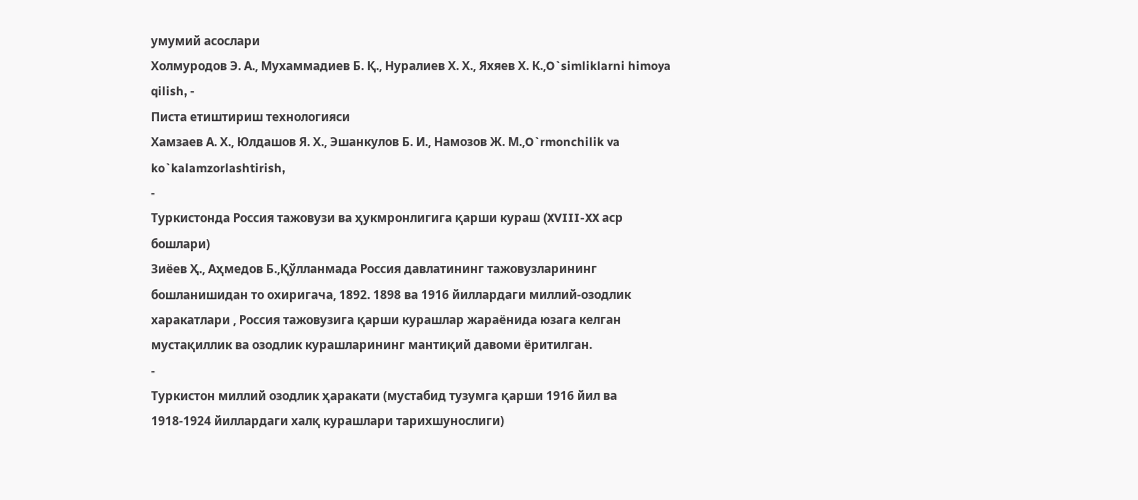умумий асослари
Холмуродов Э. А., Мухаммадиев Б. Қ., Нуралиев Х. Х., Яхяев Х. К.,O`simliklarni himoya qilish, -
Писта етиштириш технологияси
Хамзаев А. Х., Юлдашов Я. Х., Эшанкулов Б. И., Намозов Ж. М.,O`rmonchilik va ko`kalamzorlashtirish,
-
Туркистонда Россия тажовузи ва ҳукмронлигига қарши кураш (XVIII-XX аср бошлари)
Зиёев Ҳ., Аҳмедов Б.,Қўлланмада Россия давлатининг тажовузларининг бошланишидан то охиригача, 1892. 1898 ва 1916 йиллардаги миллий-озодлик харакатлари , Россия тажовузига қарши курашлар жараёнида юзага келган мустақиллик ва озодлик курашларининг мантиқий давоми ёритилган.
-
Туркистон миллий озодлик ҳаракати (мустабид тузумга қарши 1916 йил ва 1918-1924 йиллардаги халқ курашлари тарихшунослиги)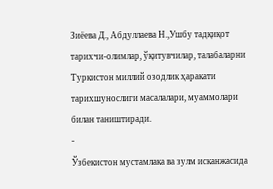Зиёева Д., Абдуллаева Н.,Ушбу тадқиқот тарихчи-олимлар, ўқитувчилар, талабаларни Туркистон миллий озодлик ҳаракати тарихшунослиги масалалари, муаммолари билан таништиради.
-
Ўзбекистон мустамлака ва зулм исканжасида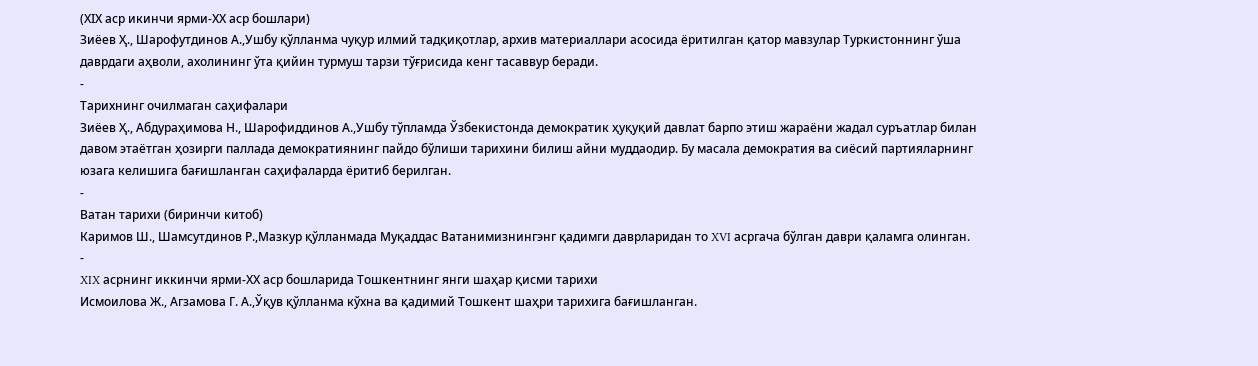(ХIХ аср икинчи ярми-ХХ аср бошлари)
Зиёев Ҳ., Шарофутдинов А.,Ушбу қўлланма чуқур илмий тадқиқотлар, архив материаллари асосида ёритилган қатор мавзулар Туркистоннинг ўша даврдаги аҳволи, ахолининг ўта қийин турмуш тарзи тўғрисида кенг тасаввур беради.
-
Тарихнинг очилмаган саҳифалари
Зиёев Ҳ., Абдураҳимова Н., Шарофиддинов А.,Ушбу тўпламда Ўзбекистонда демократик ҳуқуқий давлат барпо этиш жараёни жадал суръатлар билан давом этаётган ҳозирги паллада демократиянинг пайдо бўлиши тарихини билиш айни муддаодир. Бу масала демократия ва сиёсий партияларнинг юзага келишига бағишланган саҳифаларда ёритиб берилган.
-
Ватан тарихи (биринчи китоб)
Каримов Ш., Шамсутдинов Р.,Мазкур қўлланмада Муқаддас Ватанимизнингэнг қадимги даврларидан то XVI асргача бўлган даври қаламга олинган.
-
XIX асрнинг иккинчи ярми-ХХ аср бошларида Тошкентнинг янги шаҳар қисми тарихи
Исмоилова Ж., Агзамова Г. А.,Ўқув қўлланма кўхна ва қадимий Тошкент шаҳри тарихига бағишланган.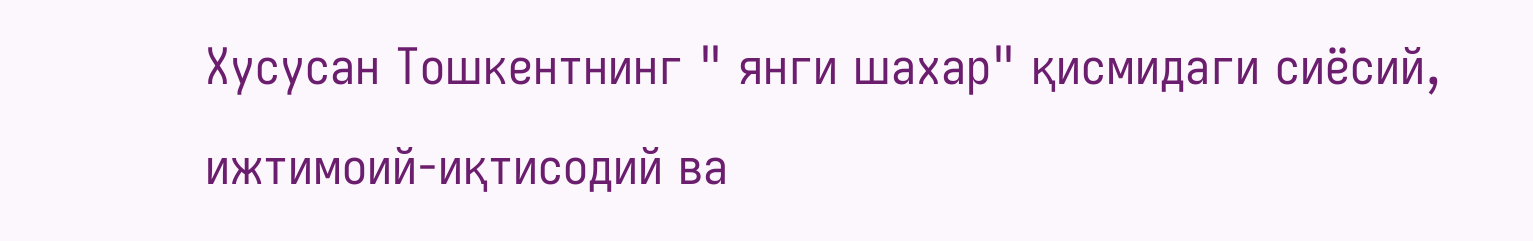Хусусан Тошкентнинг " янги шахар" қисмидаги сиёсий, ижтимоий-иқтисодий ва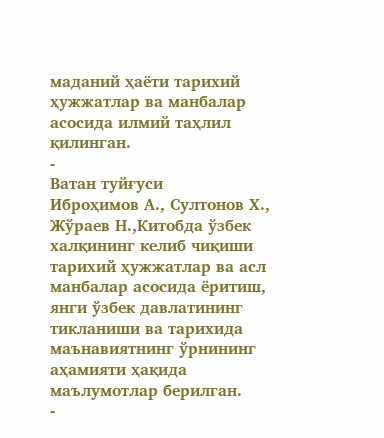маданий ҳаёти тарихий ҳужжатлар ва манбалар асосида илмий таҳлил қилинган.
-
Ватан туйғуси
Иброҳимов А., Султонов Х., Жўраев Н.,Китобда ўзбек халқининг келиб чиқиши тарихий ҳужжатлар ва асл манбалар асосида ёритиш, янги ўзбек давлатининг тикланиши ва тарихида маънавиятнинг ўрнининг аҳамияти ҳақида маълумотлар берилган.
-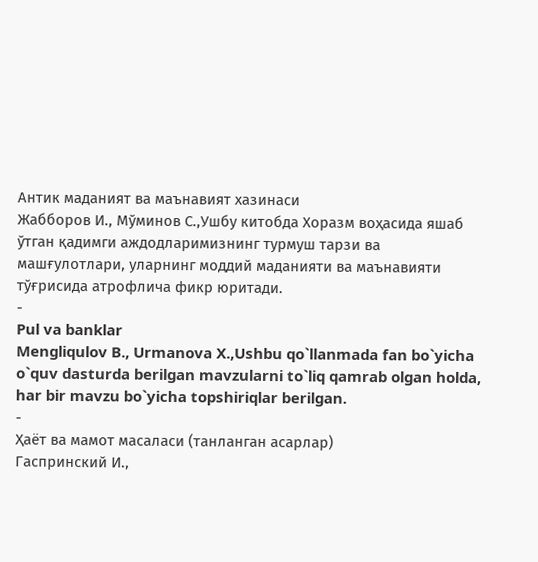Антик маданият ва маънавият хазинаси
Жабборов И., Мўминов С.,Ушбу китобда Хоразм воҳасида яшаб ўтган қадимги аждодларимизнинг турмуш тарзи ва машғулотлари, уларнинг моддий маданияти ва маънавияти тўғрисида атрофлича фикр юритади.
-
Pul va banklar
Mengliqulov B., Urmanova X.,Ushbu qo`llanmada fan bo`yicha o`quv dasturda berilgan mavzularni to`liq qamrab olgan holda, har bir mavzu bo`yicha topshiriqlar berilgan.
-
Ҳаёт ва мамот масаласи (танланган асарлар)
Гаспринский И.,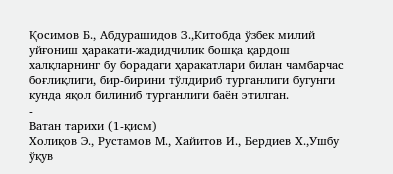Қосимов Б., Абдурашидов З.,Китобда ўзбек милий уйғониш ҳаракати-жадидчилик бошқа қардош халқларнинг бу борадаги ҳаракатлари билан чамбарчас боғлиқлиги, бир-бирини тўлдириб турганлиги бугунги кунда яқол билиниб турганлиги баён этилган.
-
Ватан тарихи (1-қисм)
Холиқов Э., Рустамов М., Хайитов И., Бердиев Х.,Ушбу ўқув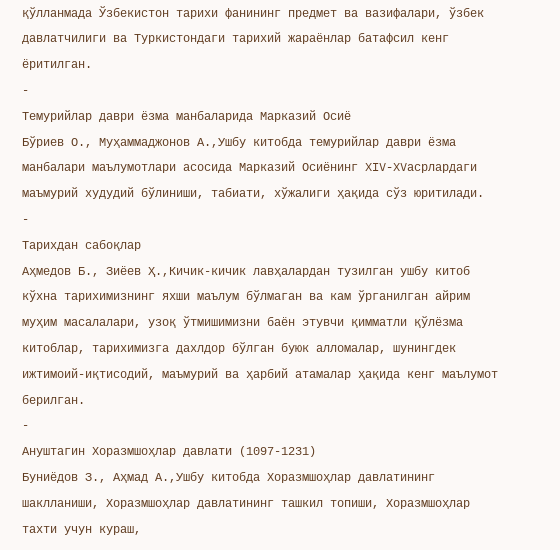қўлланмада Ўзбекистон тарихи фанининг предмет ва вазифалари, ўзбек давлатчилиги ва Туркистондаги тарихий жараёнлар батафсил кенг ёритилган.
-
Темурийлар даври ёзма манбаларида Марказий Осиё
Бўриев О., Муҳаммаджонов А.,Ушбу китобда темурийлар даври ёзма манбалари маълумотлари асосида Марказий Осиёнинг XIV-XVасрлардаги маъмурий худудий бўлиниши, табиати, хўжалиги ҳақида сўз юритилади.
-
Тарихдан сабоқлар
Аҳмедов Б., Зиёев Ҳ.,Кичик-кичик лавҳалардан тузилган ушбу китоб кўхна тарихимизнинг яхши маълум бўлмаган ва кам ўрганилган айрим муҳим масалалари, узоқ ўтмишимизни баён этувчи қимматли қўлёзма китоблар, тарихимизга дахлдор бўлган буюк алломалар, шунингдек ижтимоий-иқтисодий, маъмурий ва ҳарбий атамалар ҳақида кенг маълумот берилган.
-
Ануштагин Хоразмшоҳлар давлати (1097-1231)
Буниёдов З., Аҳмад А.,Ушбу китобда Хоразмшоҳлар давлатининг шаклланиши, Хоразмшоҳлар давлатининг ташкил топиши, Хоразмшоҳлар тахти учун кураш,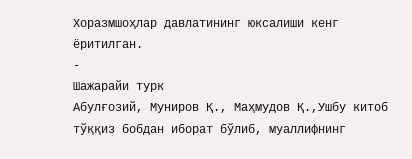Хоразмшоҳлар давлатининг юксалиши кенг ёритилган.
-
Шажарайи турк
Абулғозий, Муниров Қ., Маҳмудов Қ.,Ушбу китоб тўққиз бобдан иборат бўлиб, муаллифнинг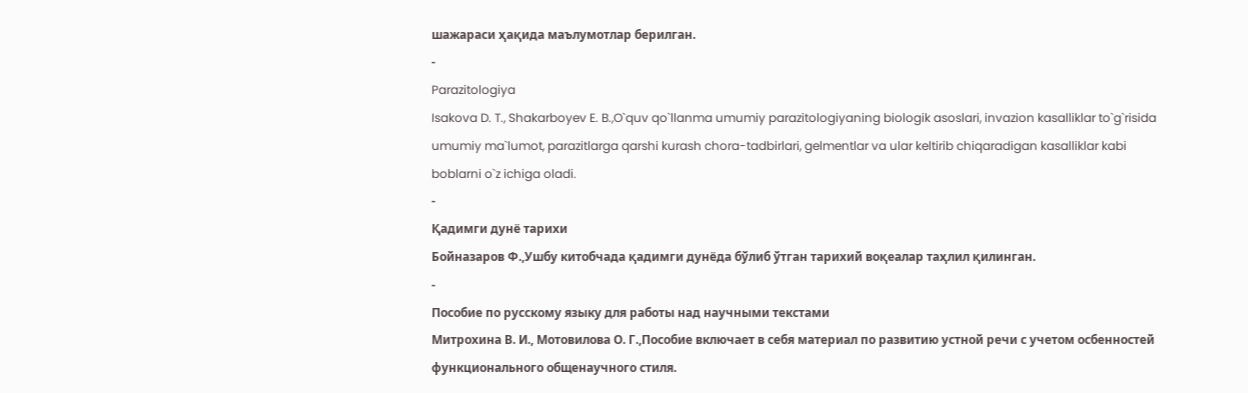шажараси ҳақида маълумотлар берилган.
-
Parazitologiya
Isakova D. T., Shakarboyev E. B.,O`quv qo`llanma umumiy parazitologiyaning biologik asoslari, invazion kasalliklar to`g`risida umumiy ma`lumot, parazitlarga qarshi kurash chora-tadbirlari, gelmentlar va ular keltirib chiqaradigan kasalliklar kabi boblarni o`z ichiga oladi.
-
Қадимги дунё тарихи
Бойназаров Ф.,Ушбу китобчада қадимги дунёда бўлиб ўтган тарихий воқеалар таҳлил қилинган.
-
Пособие по русскому языку для работы над научными текстами
Митрохина В. И., Мотовилова О. Г.,Пособие включает в себя материал по развитию устной речи с учетом осбенностей функционального общенаучного стиля.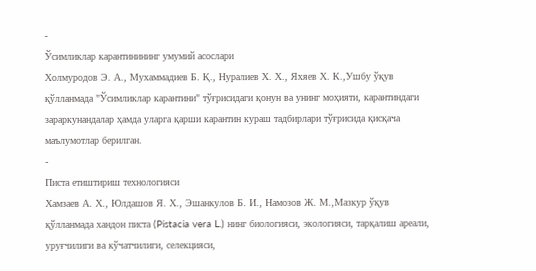-
Ўсимликлар карантинининг умумий асослари
Холмуродов Э. А., Мухаммадиев Б. Қ., Нуралиев Х. Х., Яхяев Х. К.,Ушбу ўқув қўлланмада "Ўсимликлар карантини" тўғрисидаги қонун ва унинг моҳияти, карантиндаги зараркунандалар ҳамда уларга қарши карантин кураш тадбирлари тўғрисида қисқача маълумотлар берилган.
-
Писта етиштириш технологияси
Хамзаев А. Х., Юлдашов Я. Х., Эшанкулов Б. И., Намозов Ж. М.,Мазкур ўқув қўлланмада хандон писта (Pistacia vera L.) нинг биологияси, экологияси, тарқалиш ареали, уруғчилиги ва кўчатчилиги, селекцияси,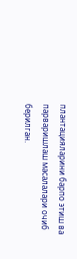плантацияларини барпо этиш ва парваришлаш масалалари очиб берилган.